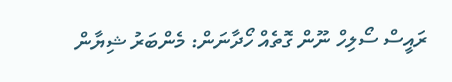ރައީސް ސޯލިހް ނޫން ގޮތެއް ހޯދާނަން: މެންބަރު ޝިޔާން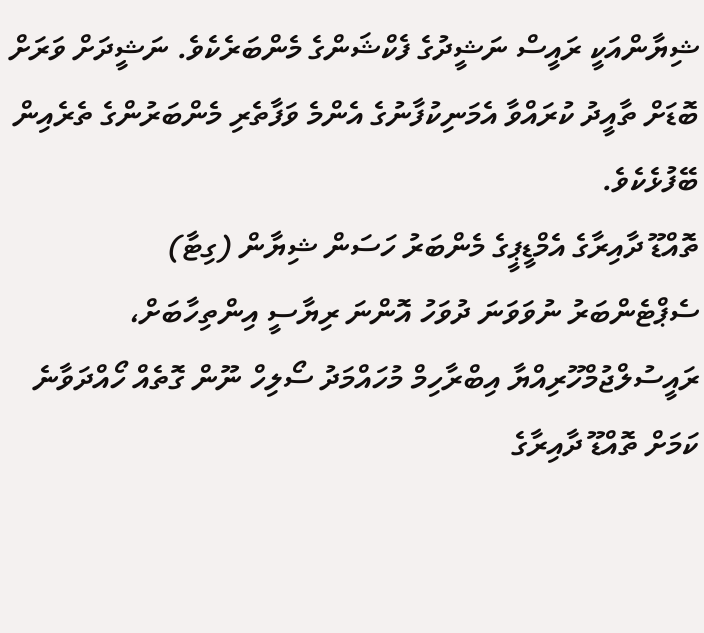ޝިޔާންއަކީ ރައީސް ނަޝީދުގެ ފެކްޝަންގެ މެންބަރެކެވެ. ނަޝީދަށް ވަރަށް ބޮޑަށް ތާއީދު ކުރައްވާ އެމަނިކުފާނުގެ އެންމެ ވަފާތެރި މެންބަރުންގެ ތެރެއިން ބޭފުޅެކެވެ.
ތޮއްޑޫ ދާއިރާގެ އެމްޑީޕީގެ މެންބަރު ހަސަން ޝިޔާން (ގިޓާ)
ސެޕްޓެންބަރު ނުވަވަނަ ދުވަހު އޮންނަ ރިޔާސީ އިންތިހާބަށް، ރައީސުލްޖުމްހޫރިއްޔާ އިބްރާހިމް މުހައްމަދު ސޯލިހް ނޫން ގޮތެއް ހޯއްދަވާނެ ކަމަށް ތޮއްޑޫ ދާއިރާގެ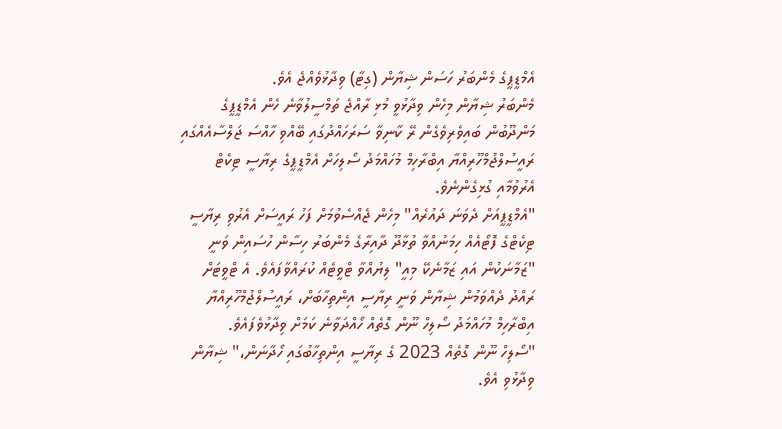އެމްޑީޕީގެ މެންބަރު ހަސަން ޝިޔާން (ގިޓާ) ވިދާޅުވެއްޖެ އެވެ.
މެންބަރު ޝިޔާން މިހެން ވިދާޅުވީ މުޅި ރާއްޖެ ތަމްސީލުވާނެ ހެން އެމްޑީޕީގެ މަންދޫބުން ބައިވެރިވެގެން ރޭ ކާނިވާ ސަރަހައްދުގައި ބޭއްވި ހާއްސަ ޖަލްސާއެއްގައި ރައީސުލްޖުމްހޫރިއްޔާ އިބްރާހިމް މުހައްމަދު ސޯލިހަށް އެމްޑީޕީގެ ރިޔާސީ ޓިކެޓް އެރުވުމާއި ގުޅިގެންނެވެ.
"އެމްޑީޕީއަށް ދެވަނަ ދައުރެއް" މިހެން ޖެއްސެވުމަށް ފަހު ރައީސަށް އެރުވި ރިޔާސީ ޓިކެޓްގެ ފޮޓޯއެއް ހިމަނުއްވާ ތުޅާދޫ ދާއިރާގެ މެންބަރު ހިސާން ހުސައިން ވަނީ "ޒަމާނަކުން އައި ޒަމާނެކޭ މިއީ" ލިޔުއްވާ ޓްވީޓެއް ކުރައްވާފައެވެ. އެ ޓްވީޓަށް ރައްދު ދެއްވަމުން ޝިޔާން ވަނީ ރިޔާސީ އިންތިހާބަށް، ރައީސުލްޖުމްހޫރިއްޔާ އިބްރާހިމް މުހައްމަދު ސޯލިހް ނޫން ގޮތެއް ހޯއްދަވާނެ ކަމަށް ވިދާޅުވެފައެވެ.
"ސޯލިހް ނޫން ގޮތެއް 2023 ގެ ރިޔާސީ އިންތިހާބުގައި ހޯދާނަން،" ޝިޔާން ވިދާޅުވި އެވެ.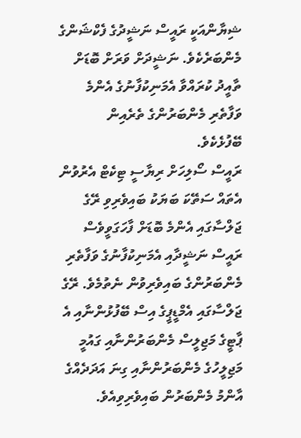ޝިޔާންއަކީ ރައީސް ނަޝީދުގެ ފެކްޝަންގެ މެންބަރެކެވެ. ނަޝީދަށް ވަރަށް ބޮޑަށް ތާއީދު ކުރައްވާ އެމަނިކުފާނުގެ އެންމެ ވަފާތެރި މެންބަރުންގެ ތެރެއިން ބޭފުޅެކެވެ.
ރައީސް ސޯލިހަށް ރިޔާސީ ޓިކެޓް އެރުވުން
އެތައް ސަތޭކަ ބަޔަކު ބައިވެރިވި ރޭގެ ޖަލްސާގައި އެންމެ ބޮޑަށް ފާހަގަވީވެސް ރައީސް ނަޝީދާއި އެމަނިކުފާނުގެ ވަފާތެރި މެންބަރުންގެ ބައިވެރިވުން ނެތުމެވެ. ރޭގެ ޖަލްސާގައި އެމްޑީޕީގެ އިސް ބޭފުޅުންނާއި އެ ޕާޓީގެ މަޖިލީސް މެންބަރުންނާއި ގައުމީ މަޖިލީހުގެ މެންބަރުންނާއި ގިނަ އަދަދެއްގެ އާންމު މެންބަރުން ބައިވެރިވިއެވެ.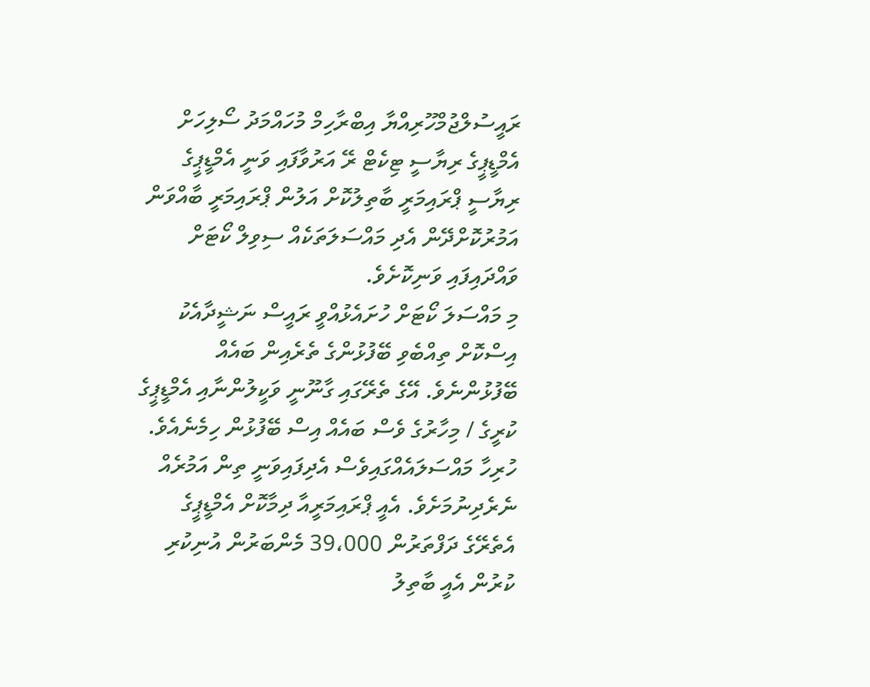ރައީސުލްޖުމްހޫރިއްޔާ އިބްރާހިމް މުހައްމަދު ސޯލިހަށް އެމްޑީޕީގެ ރިޔާސީ ޓިކެޓް ރޭ އަރުވާފައި ވަނީ އެމްޑީޕީގެ ރިޔާސީ ޕްރައިމަރީ ބާތިލުކޮށް އަލުން ޕްރައިމަރީ ބާއްވަން އަމުރުކޮށްދޭން އެދި މައްސަލަތަކެއް ސިވިލް ކޯޓަށް ވައްދައިފައި ވަނިކޮށެވެ.
މި މައްސަލަ ކޯޓަށް ހުށައެޅުއްވީ ރައީސް ނަޝީދާއެކު އިސްކޮށް ތިއްބެވި ބޭފުޅުންގެ ތެރެއިން ބައެއް ބޭފުޅުންނެވެ. އޭގެ ތެރޭގައި ގާނޫނީ ވަކީލުންނާއި އެމްޑީޕީގެ ކުރީގެ / މިހާރުގެ ވެސް ބައެއް އިސް ބޭފުޅުން ހިމެނެއެވެ.
ހުރިހާ މައްސަލައެއްގައިވެސް އެދިފައިވަނީ ތިން އަމުރެއް ނެރެދިނުމަށެވެ. އެއީ ޕްރައިމަރީއާ ދިމާކޮށް އެމްޑީޕީގެ އެތެރޭގެ ދަފްތަރުން 39،000 މެންބަރުން އުނިކުރި ކުރުން އެއީ ބާތިލު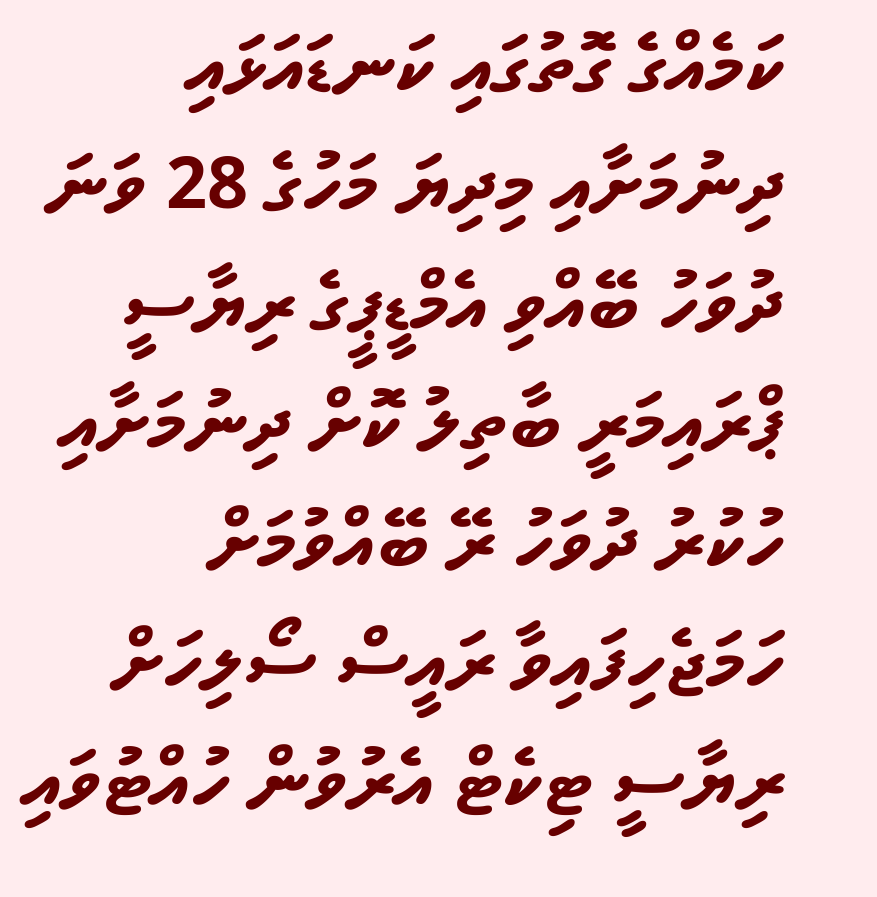ކަމެއްގެ ގޮތުގައި ކަނޑައަޅައި ދިނުމަށާއި މިދިޔަ މަހުގެ 28 ވަނަ ދުވަހު ބޭއްވި އެމްޑީޕީގެ ރިޔާސީ ޕްރައިމަރީ ބާތިލު ކޮށް ދިނުމަށާއި ހުކުރު ދުވަހު ރޭ ބޭއްވުމަށް ހަމަޖެހިފައިވާ ރައީސް ސޯލިހަށް ރިޔާސީ ޓިކެޓް އެރުވުން ހުއްޓުވައި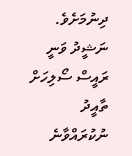ދިނުމަށެވެ.
ނަޝީދު ވަނީ ރައީސް ސޯލިހަށް ތާއީދު ނުކުރައްވާނެ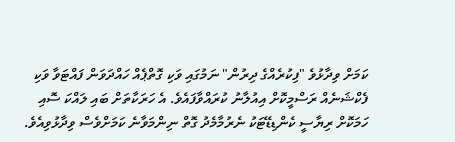ކަމަށް ވިދާޅުވެ "ފިކުރެއްގެ ދިރުން" ނަމުގައި ވަކި ގޮތްޕެއް ހައްދަވަން ފައްޓަވާ ވަކި ފެކްޝަނެއް ރަސްމީކޮށް އިއުލާނު ކުރައްވާފައެވެ. އެ ހަރަކާތަށް ބައި ލައްކަ ސޮއި ހަމަކޮށް ރިޔާސީ ކެންޑިޑޭޓަކު ނެރުމާމެދު ގޮތް ނިންމަވާނެ ކަމަށްވެސް ވިދާޅުވިއެވެ.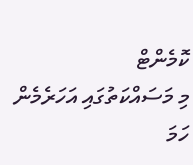ކޮމެންޓް
މި މަސައްކަތުގައި އަހަރެމެން ހަމަ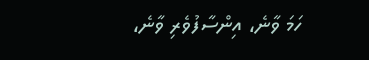ހަމަ ވާނެ، އިންސާފުވެރި ވާނެ،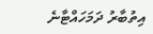އިތުބާރު ދަމަހައްޓާނެ